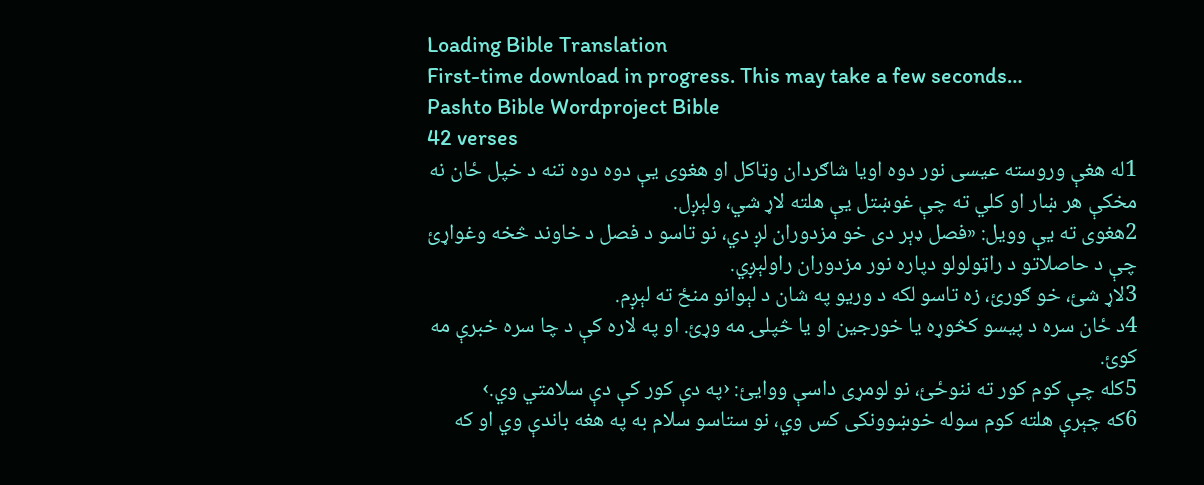Loading Bible Translation
First-time download in progress. This may take a few seconds…
Pashto Bible Wordproject Bible
42 verses
1له هغې وروسته عیسی نور دوه اویا شاګردان وټاکل او هغوی یې دوه دوه تنه د خپل ځان نه مخکې هر ښار او کلي ته چې غوښتل یې هلته لاړ شي، ولېږل.
2هغوی ته یې وویل: «فصل ډېر دی خو مزدوران لږ دي، نو تاسو د فصل د خاوند څخه وغواړئ چې د حاصلاتو د راټولولو دپاره نور مزدوران راولېږي.
3لاړ شئ، خو ګورئ، زه تاسو لکه د وریو په شان د لېوانو منځ ته لېږم.
4د ځان سره د پیسو کڅوړه یا خورجین او یا څپلۍ مه وړئ. او په لاره کې د چا سره خبرې مه کوئ.
5کله چې کوم کور ته ننوځئ، نو لومړی داسې ووایئ: ‹په دې کور کې دې سلامتي وي.›
6که چېرې هلته کوم سوله خوښوونکی کس وي، نو ستاسو سلام به په هغه باندې وي او که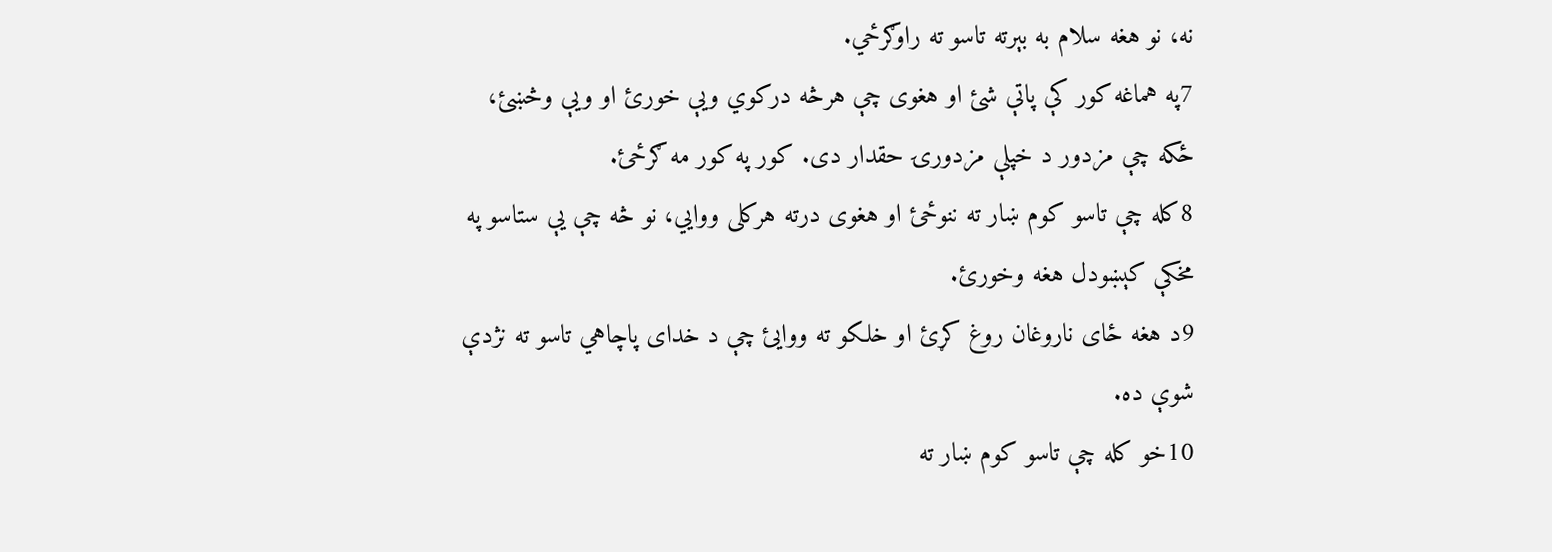نه، نو هغه سلام به بېرته تاسو ته راوګرځي.
7په هماغه کور کې پاتې شئ او هغوی چې هرڅه درکوي ویې خورئ او ویې وڅښئ، ځکه چې مزدور د خپلې مزدورۍ حقدار دی. کور په کور مه ګرځئ.
8کله چې تاسو کوم ښار ته ننوځئ او هغوی درته هرکلی ووایي، نو څه چې یې ستاسو په مخکې کېښودل هغه وخورئ.
9د هغه ځای ناروغان روغ کړئ او خلکو ته ووایئ چې د خدای پاچاهي تاسو ته نژدې شوې ده.
10خو کله چې تاسو کوم ښار ته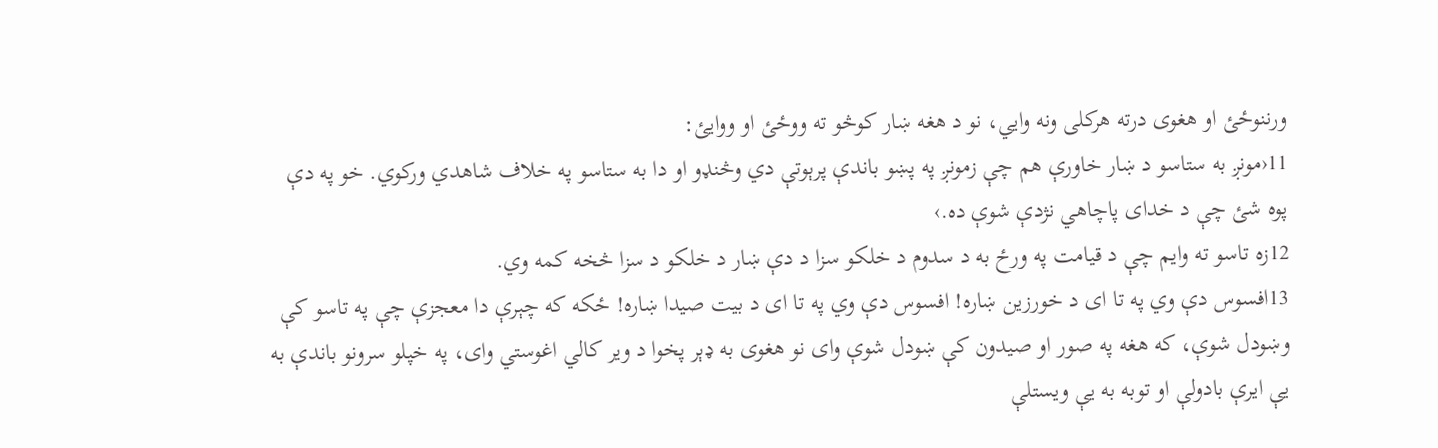ورننوځئ او هغوی درته هرکلی ونه وایي، نو د هغه ښار کوڅو ته ووځئ او ووایئ:
11‹مونږ به ستاسو د ښار خاورې هم چې زمونږ په پښو باندې پرېوتې دي وڅنډو او دا به ستاسو په خلاف شاهدي ورکوي. خو په دې پوه شئ چې د خدای پاچاهي نژدې شوې ده.›
12زه تاسو ته وایم چې د قیامت په ورځ به د سدوم د خلکو سزا د دې ښار د خلکو د سزا څخه کمه وي.
13افسوس دې وي په تا ای د خورزین ښاره! افسوس دې وي په تا ای د بیت صیدا ښاره! ځکه که چېرې دا معجزې چې په تاسو کې وښودل شوې، که هغه په صور او صیدون کې ښودل شوې وای نو هغوی به ډېر پخوا د ویر کالي اغوستي وای، په خپلو سرونو باندې به یې ایرې بادولې او توبه به یې ویستلې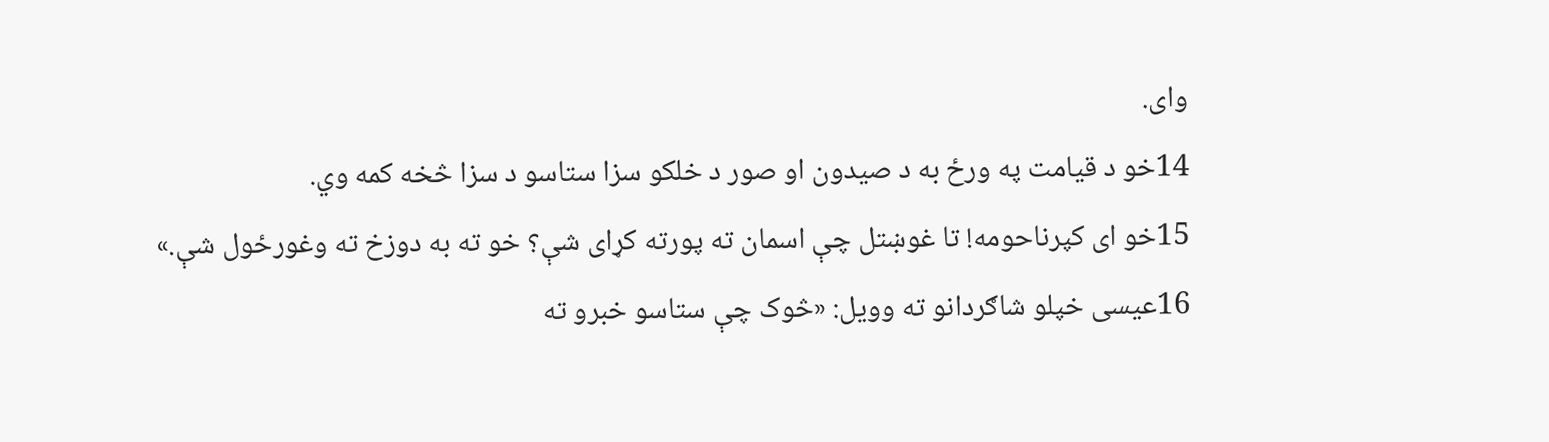وای.
14خو د قیامت په ورځ به د صیدون او صور د خلکو سزا ستاسو د سزا څخه کمه وي.
15خو ای کپرناحومه! تا غوښتل چې اسمان ته پورته کړای شې؟ خو ته به دوزخ ته وغورځول شې.»
16عیسی خپلو شاګردانو ته وویل: «څوک چې ستاسو خبرو ته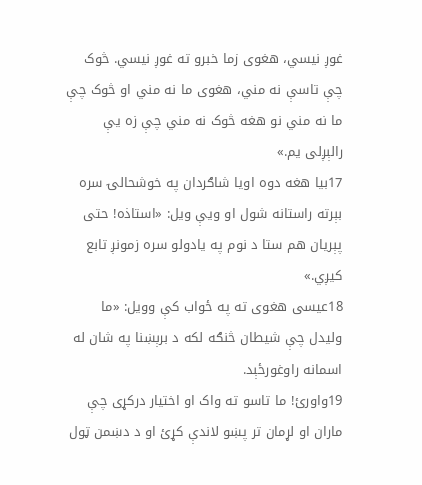غوږ نیسي، هغوی زما خبرو ته غوږ نیسي. څوک چې تاسې نه مني، هغوی ما نه مني او څوک چې ما نه مني نو هغه څوک نه مني چې زه یې رالېږلی یم.»
17بیا هغه دوه اویا شاګردان په خوشحالۍ سره بېرته راستانه شول او ویې ویل: «استاذه! حتی پېریان هم ستا د نوم په یادولو سره زمونږ تابع کیږي.»
18عیسی هغوی ته په ځواب کې وویل: «ما ولیدل چې شیطان څنګه لکه د برېښنا په شان له اسمانه راوغورځېد.
19واورئ! ما تاسو ته واک او اختیار درکړی چې ماران او لړمان تر پښو لاندې کړئ او د دښمن ټول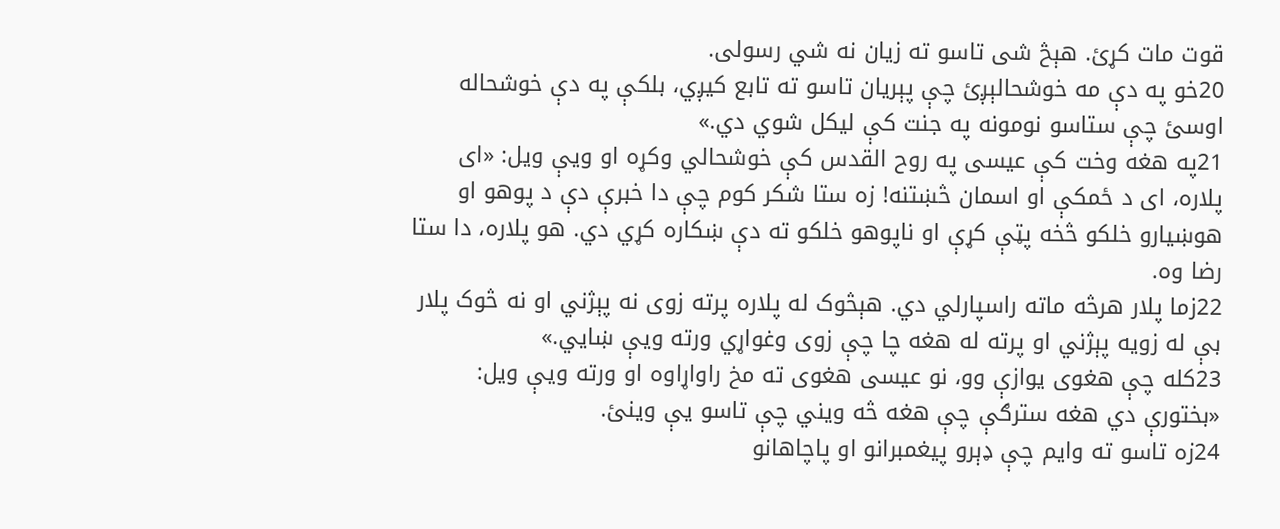قوت مات کړئ. هېڅ شی تاسو ته زیان نه شي رسولی.
20خو په دې مه خوشحالېږئ چې پېریان تاسو ته تابع کیږي، بلکې په دې خوشحاله اوسئ چې ستاسو نومونه په جنت کې لیکل شوي دي.»
21په هغه وخت کې عیسی په روح القدس کې خوشحالي وکړه او ویې ویل: «ای پلاره، ای د ځمکې او اسمان څښتنه! زه ستا شکر کوم چې دا خبرې دې د پوهو او هوښیارو خلکو څخه پټې کړې او ناپوهو خلکو ته دې ښکاره کړي دي. هو پلاره، دا ستا رضا وه.
22زما پلار هرڅه ماته راسپارلي دي. هېڅوک له پلاره پرته زوی نه پېژني او نه څوک پلار بې له زویه پېژني او پرته له هغه چا چې زوی وغواړي ورته ویې ښایي.»
23کله چې هغوی یوازې وو، نو عیسی هغوی ته مخ راواړاوه او ورته ویې ویل: «بختورې دي هغه سترګې چې هغه څه ویني چې تاسو یې وینئ.
24زه تاسو ته وایم چې ډېرو پیغمبرانو او پاچاهانو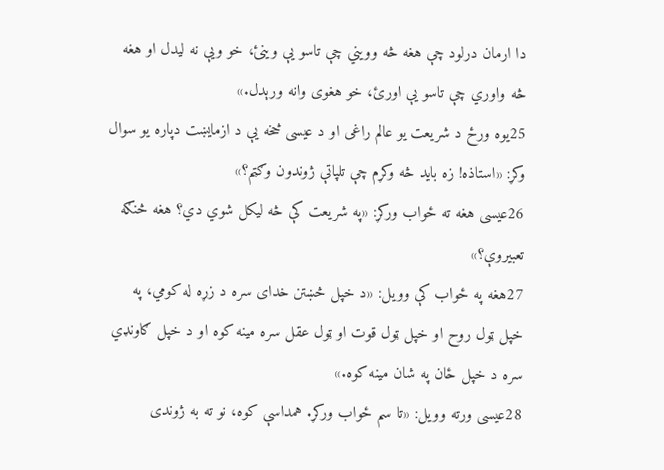دا ارمان درلود چې هغه څه وویني چې تاسو یې وینئ، خو ویې نه لیدل او هغه څه واوري چې تاسو یې اورئ، خو هغوی وانه ورېدل.»
25یوه ورځ د شریعت یو عالم راغی او د عیسی څخه یې د ازمایښت دپاره یو سوال وکړ: «استاذه! زه باید څه وکړم چې تلپاتې ژوندون وګټم؟»
26عیسی هغه ته ځواب ورکړ: «په شریعت کې څه لیکل شوي دي؟ هغه څنګه تعبیروې؟»
27هغه په ځواب کې وویل: «د خپل څښتن خدای سره د زړه له کومي، په خپل ټول روح او خپل ټول قوت او ټول عقل سره مینه کوه او د خپل ګاونډي سره د خپل ځان په شان مینه کوه.»
28عیسی ورته وویل: «تا سم ځواب ورکړ. همداسې کوه، نو ته به ژوندی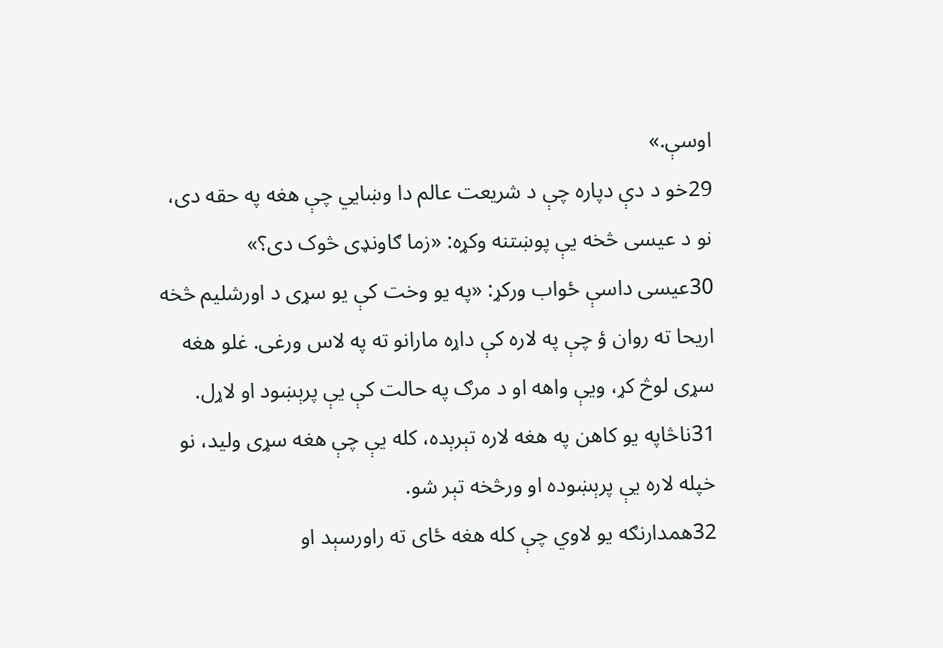اوسې.»
29خو د دې دپاره چې د شریعت عالم دا وښایي چې هغه په حقه دی، نو د عیسی څخه یې پوښتنه وکړه: «زما ګاونډی څوک دی؟»
30عیسی داسې ځواب ورکړ: «په یو وخت کې یو سړی د اورشلیم څخه اریحا ته روان ؤ چې په لاره کې داړه مارانو ته په لاس ورغی. غلو هغه سړی لوڅ کړ، ویې واهه او د مرګ په حالت کې یې پرېښود او لاړل.
31ناڅاپه یو کاهن په هغه لاره تېرېده، کله یې چې هغه سړی ولید، نو خپله لاره یې پرېښوده او ورڅخه تېر شو.
32همدارنګه یو لاوي چې کله هغه ځای ته راورسېد او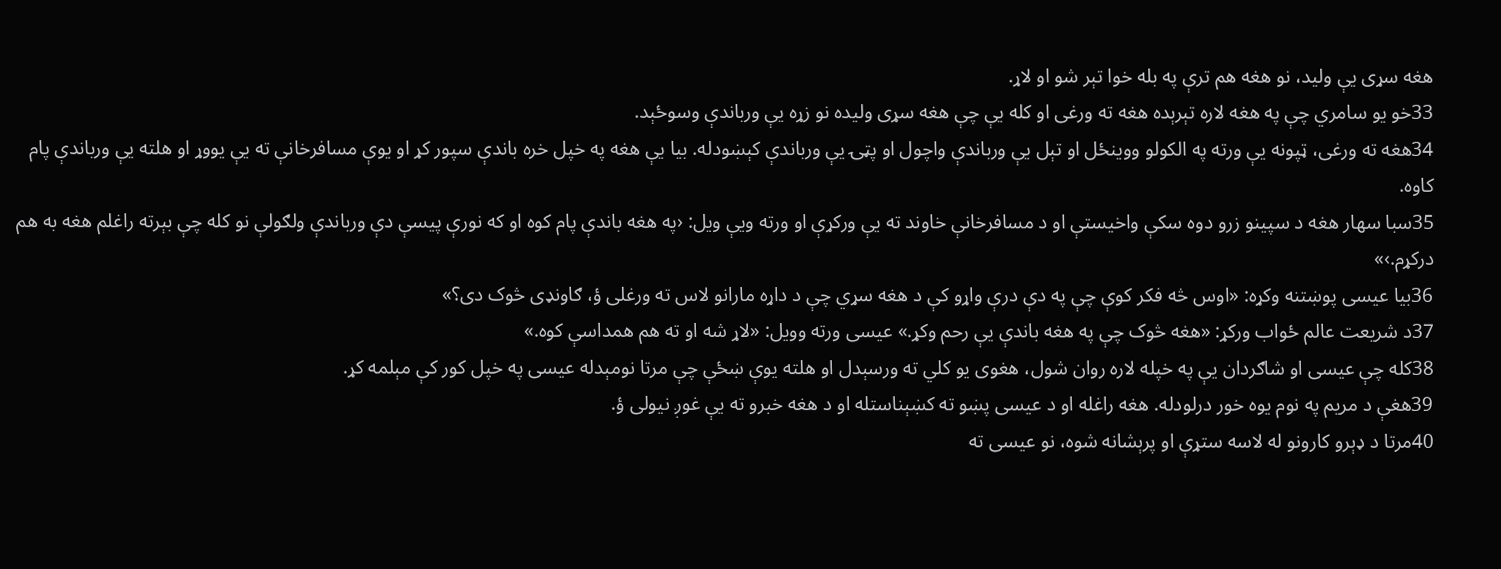هغه سړی یې ولید، نو هغه هم ترې په بله خوا تېر شو او لاړ.
33خو یو سامري چې په هغه لاره تېرېده هغه ته ورغی او کله یې چې هغه سړی ولیده نو زړه یې ورباندې وسوځېد.
34هغه ته ورغی، ټپونه یې ورته په الکولو ووینځل او تېل یې ورباندې واچول او پټۍ یې ورباندې کېښودله. بیا یې هغه په خپل خره باندې سپور کړ او یوې مسافرخانې ته یې یووړ او هلته یې ورباندې پام کاوه.
35سبا سهار هغه د سپینو زرو دوه سکې واخیستې او د مسافرخانې خاوند ته یې ورکړې او ورته ویې ویل: ‹په هغه باندې پام کوه او که نورې پیسې دې ورباندې ولګولې نو کله چې بېرته راغلم هغه به هم درکړم.›»
36بیا عیسی پوښتنه وکړه: «اوس څه فکر کوې چې په دې درې واړو کې د هغه سړي چې د داړه مارانو لاس ته ورغلی ؤ، ګاونډی څوک دی؟»
37د شریعت عالم ځواب ورکړ: «هغه څوک چې په هغه باندې یې رحم وکړ.» عیسی ورته وویل: «لاړ شه او ته هم همداسې کوه.»
38کله چې عیسی او شاګردان یې په خپله لاره روان شول، هغوی یو کلي ته ورسېدل او هلته یوې ښځې چې مرتا نومېدله عیسی په خپل کور کې مېلمه کړ.
39هغې د مریم په نوم یوه خور درلودله. هغه راغله او د عیسی پښو ته کښېناستله او د هغه خبرو ته یې غوږ نیولی ؤ.
40مرتا د ډېرو کارونو له لاسه ستړې او پرېشانه شوه، نو عیسی ته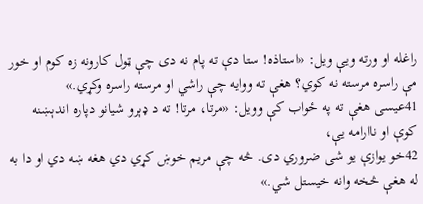راغله او ورته ویې ویل: «استاذه! ستا دې ته پام نه دی چې ټول کارونه زه کوم او خور مې راسره مرسته نه کوي؟ هغې ته ووایه چې راشي او مرسته راسره وکړي.»
41عیسی هغې ته په ځواب کې وویل: «مرتا، مرتا! ته د ډېرو شیانو دپاره اندېښنه کوې او ناارامه یې،
42خو یوازې یو شی ضروري دی. څه چې مریم خوښ کړي دي هغه ښه دي او دا به له هغې څخه وانه خیستل شي.»